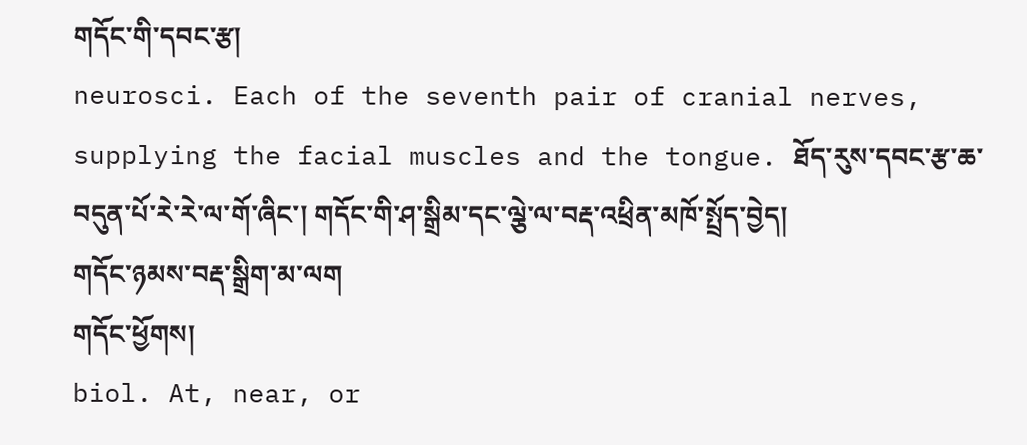གདོང་གི་དབང་རྩ།
neurosci. Each of the seventh pair of cranial nerves, supplying the facial muscles and the tongue. ཐོད་རུས་དབང་རྩ་ཆ་བདུན་པོ་རེ་རེ་ལ་གོ་ཞིང་། གདོང་གི་ཤ་སྒྲིམ་དང་ལྕེ་ལ་བརྡ་འཕྲིན་མཁོ་སྤྲོད་བྱེད།
གདོང་ཉམས་བརྡ་སྒྲིག་མ་ལག
གདོང་ཕྱོགས།
biol. At, near, or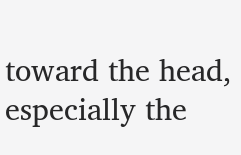toward the head, especially the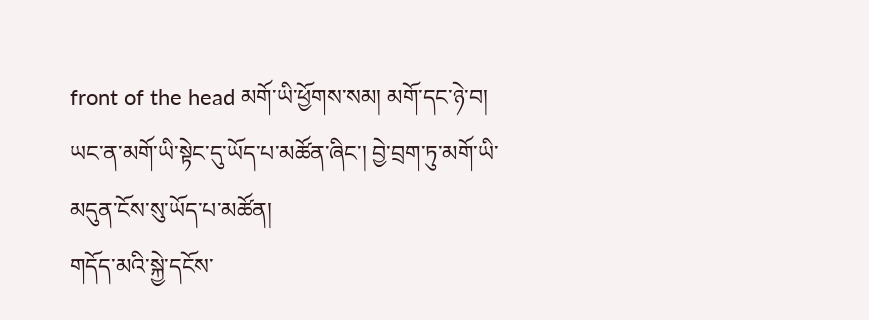front of the head མགོ་ཡི་ཕྱོགས་སམ། མགོ་དང་ཉེ་བ། ཡང་ན་མགོ་ཡི་སྟེང་དུ་ཡོད་པ་མཚོན་ཞིང་། བྱེ་བྲག་ཏུ་མགོ་ཡི་མདུན་ངོས་སུ་ཡོད་པ་མཚོན།
གདོད་མའི་སྐྱེ་དངོས་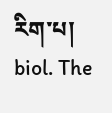རིག་པ།
biol. The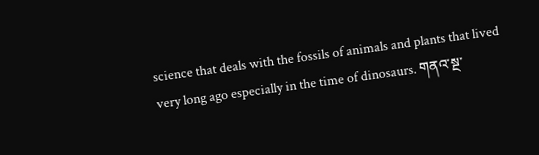science that deals with the fossils of animals and plants that lived very long ago especially in the time of dinosaurs. གནའ་སྔ་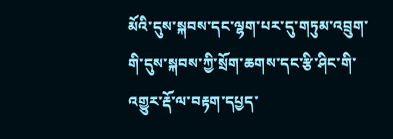མོའི་དུས་སྐབས་དང་ལྷག་པར་དུ་གཏུམ་འབྲུག་གི་དུས་སྐབས་ཀྱི་སྲོག་ཆགས་དང་རྩི་ཤིང་གི་འགྱུར་རྡོ་ལ་བརྟག་དཔྱད་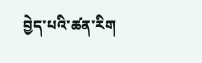བྱེད་པའི་ཚན་རིག